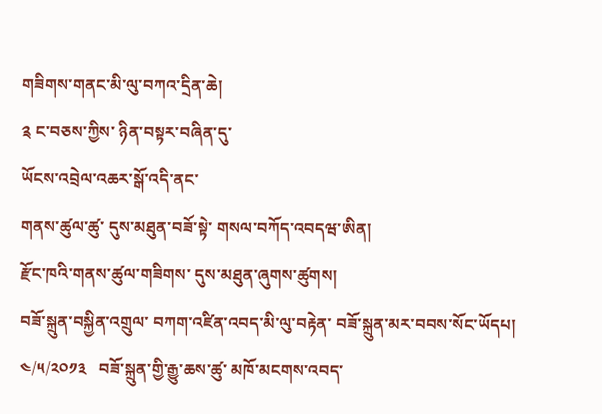གཟིགས་གནང་མི་ལུ་བཀའ་དྲིན་ཆེ།
༉ ང་བཅས་ཀྱིས་ ཉིན་བསྟར་བཞིན་དུ་
ཡོངས་འབྲེལ་འཆར་སྒོ་འདི་ནང་
གནས་ཚུལ་ཚུ་ དུས་མཐུན་བཟོ་སྟེ་ གསལ་བཀོད་འབདཝ་ཨིན།
རྫོང་ཁའི་གནས་ཚུལ་གཟིགས་ དུས་མཐུན་ཞུགས་ཚུགས།
བཟོ་སྐྲུན་བསྐྱིན་འགྲུལ་ བཀག་འཛིན་འབད་མི་ལུ་བརྟེན་ བཟོ་སྐྲུན་མར་བབས་སོང་ཡོདཔ།
༤/༥/༢༠༡༣   བཟོ་སྐྲུན་གྱི་རྒྱུ་ཆས་ཚུ་ མཁོ་མངགས་འབད་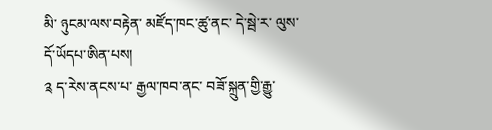མི་ ཉུངམ་ལས་བརྟེན་ མཛོད་ཁང་ཚུ་ནང་ དེ་སྦེ་ར་ ལུས་དོ་ཡོདཔ་ཨིན་པས།
༉ ད་རེས་ནངས་པ་ རྒྱལ་ཁབ་ནང་ བཟོ་སྐྲུན་གྱི་རྒྱུ་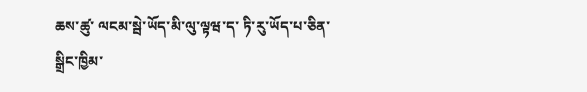ཆས་ཚུ་ ལངམ་སྦེ་ཡོད་མི་ལུ་ལྟཝ་ད་ ཏི་རུ་ཡོད་པ་ཅིན་ སྒྲིང་ཁྱིམ་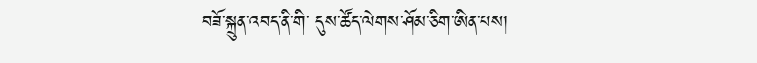བཟོ་སྐྲུན་འབད་ནི་གི་ དུས་ཚོད་ལེགས་ཤོམ་ཅིག་ཨིན་པས།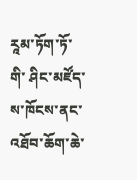རཱམ་ཏོག་ཏོ་གི་ ཤིང་མཛོད་ས་ཁོངས་ནང་ འཐོབ་ཆོག་ཆེ་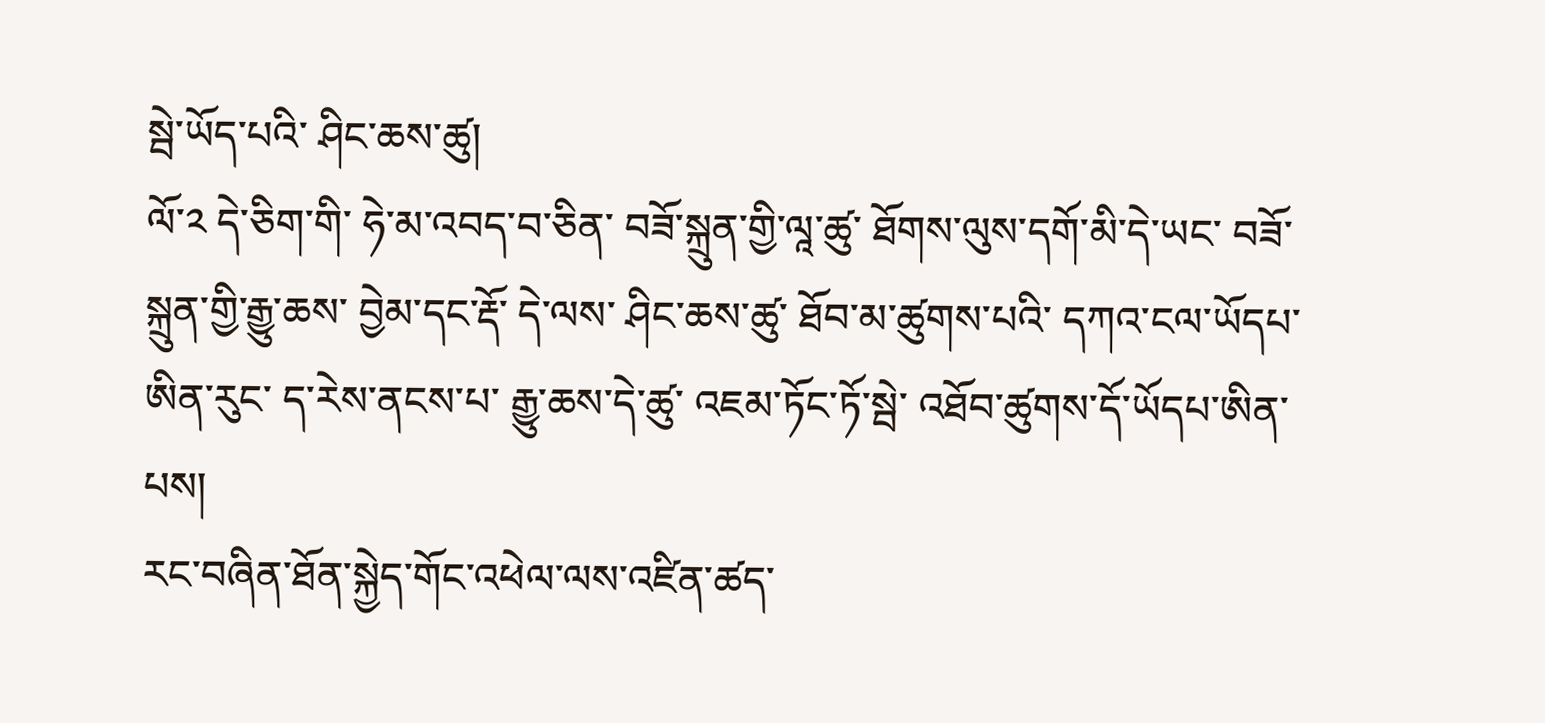སྦེ་ཡོད་པའི་ ཤིང་ཆས་ཚུ།
ལོ་༢ དེ་ཅིག་གི་ ཧེ་མ་འབད་བ་ཅིན་ བཟོ་སྐྲུན་གྱི་ལཱ་ཚུ་ ཐོགས་ལུས་དགོ་མི་དེ་ཡང་ བཟོ་སྐྲུན་གྱི་རྒྱུ་ཆས་ བྱེམ་དང་རྡོ་ དེ་ལས་ ཤིང་ཆས་ཚུ་ ཐོབ་མ་ཚུགས་པའི་ དཀའ་ངལ་ཡོདཔ་ཨིན་རུང་ ད་རེས་ནངས་པ་ རྒྱུ་ཆས་དེ་ཚུ་ འཇམ་ཏོང་ཏོ་སྦེ་ འཐོབ་ཚུགས་དོ་ཡོདཔ་ཨིན་པས།
རང་བཞིན་ཐོན་སྐྱེད་གོང་འཕེལ་ལས་འཛིན་ཚད་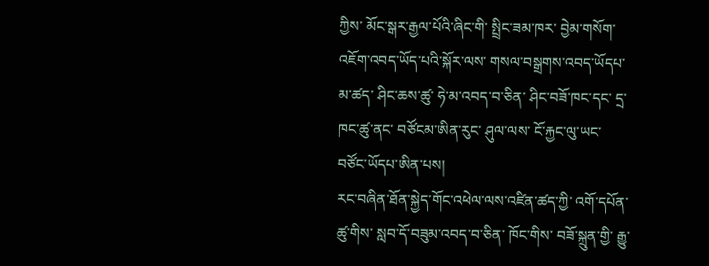ཀྱིས་ མོང་སྒར་རྒྱལ་པོའི་ཞིང་གི་ སྤྲིང་ཟམ་ཁར་ བྱེམ་གསོག་འཇོག་འབད་ཡོད་པའི་སྐོར་ལས་ གསལ་བསྒྲགས་འབད་ཡོདཔ་མ་ཚད་ ཤིང་ཆས་ཚུ་ ཧེ་མ་འབད་བ་ཅིན་ ཤིང་བཟོ་ཁང་དང་ དྲ་ཁང་ཚུ་ནང་ བཙོངམ་ཨིན་རུང་ ཤུལ་ལས་ ངོ་རྐྱང་ལུ་ཡང་ བཙོང་ཡོདཔ་ཨིན་པས།
རང་བཞིན་ཐོན་སྐྱེད་གོང་འཕེལ་ལས་འཛིན་ཚད་ཀྱི་ འགོ་དཔོན་ཚུ་གིས་ སླབ་དོ་བཟུམ་འབད་བ་ཅིན་ ཁོང་གིས་ བཟོ་སྐྲུན་གྱི་ རྒྱུ་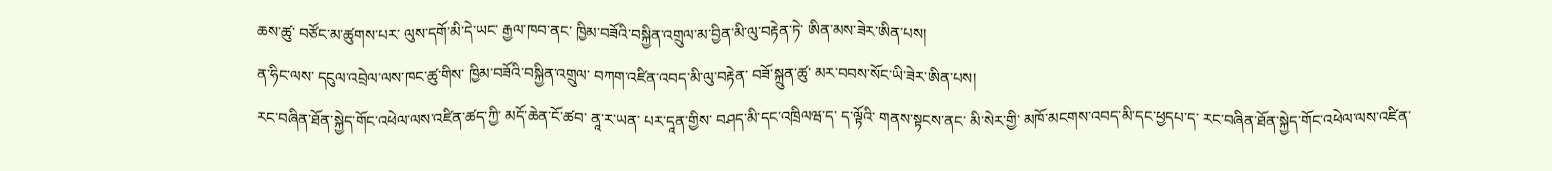ཆས་ཚུ་ བཙོང་མ་ཚུགས་པར་ ལུས་དགོ་མི་དེ་ཡང་ རྒྱལ་ཁབ་ནང་ ཁྱིམ་བཟོའི་བསྐྱིན་འགྲུལ་མ་བྱིན་མི་ལུ་བརྟེན་ཏེ་ ཨིན་མས་ཟེར་ཨིན་པས།
ན་ཧིང་ལས་ དངུལ་འབྲེལ་ལས་ཁང་ཚུ་གིས་ ཁྱིམ་བཟོའི་བསྐྱིན་འགྲུལ་ བཀག་འཛིན་འབད་མི་ལུ་བརྟེན་ བཟོ་སྐྲུན་ཚུ་ མར་བབས་སོང་ཡི་ཟེར་ཨིན་པས།
རང་བཞིན་ཐོན་སྐྱེད་གོང་འཕེལ་ལས་འཛིན་ཚད་ཀྱི་ མདོ་ཆེན་ངོ་ཚབ་ ནཱ་ར་ཡན་ པར་དཱན་གྱིས་ བཤད་མི་དང་འཁྲིལཝ་ད་ ད་ལྟོའི་ གནས་སྟངས་ནང་ མི་སེར་གྱི་ མཁོ་མངགས་འབད་མི་དང་ཕྱདཔ་ད་ རང་བཞིན་ཐོན་སྐྱེད་གོང་འཕེལ་ལས་འཛིན་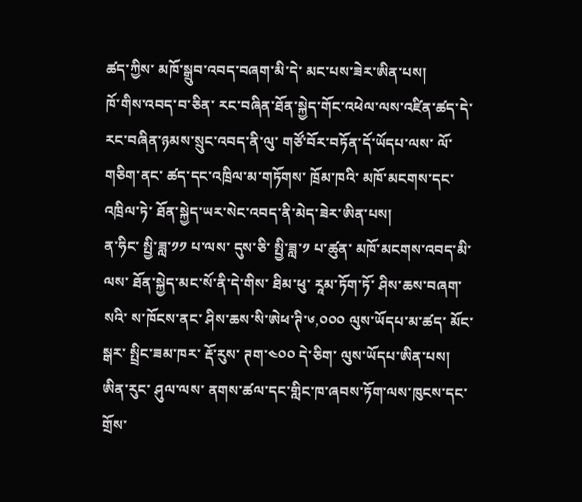ཚད་ཀྱིས་ མཁོ་སྒྲུབ་འབད་བཞག་མི་དེ་ མང་པས་ཟེར་ཨིན་པས།
ཁོ་གིས་འབད་བ་ཅིན་ རང་བཞིན་ཐོན་སྐྱེད་གོང་འཕེལ་ལས་འཛིན་ཚད་དེ་ རང་བཞིན་ཉམས་སྲུང་འབད་ནི་ལུ་ གཙོ་བོར་བཏོན་དོ་ཡོདཔ་ལས་ ལོ་གཅིག་ནང་ ཚད་དང་འཁྲིལ་མ་གཏོགས་ ཁྲོམ་ཁའི་ མཁོ་མངགས་དང་འཁྲིལ་ཏེ་ ཐོན་སྐྱེད་ཡར་སེང་འབད་ནི་མེད་ཟེར་ཨིན་པས།
ན་ཧིང་ སྤྱི་ཟླ་༡༡ པ་ལས་ དུས་ཅི་ སྤྱི་ཟླ་༡ པ་ཚུན་ མཁོ་མངགས་འབད་མི་ལས་ ཐོན་སྐྱེད་མང་སོ་ནི་དེ་གིས་ ཐིམ་ཕུ་ རཱམ་ཏོག་ཏོ་ ཤིས་ཆས་བཞག་སའི་ ས་ཁོངས་ནང་ ཤིས་ཆས་སི་ཨེཕ་ཊི་༦,༠༠༠ ལུས་ཡོདཔ་མ་ཚད་ མོང་སྒར་ སྤྲིང་ཟམ་ཁར་ རྡོ་རུས་ ཊག་༤༠༠ དེ་ཅིག་ ལུས་ཡོདཔ་ཨིན་པས།
ཨིན་རུང་ ཤུལ་ལས་ ནགས་ཚལ་དང་གླིང་ཁ་ཞབས་ཏོག་ལས་ཁུངས་དང་ གྲོས་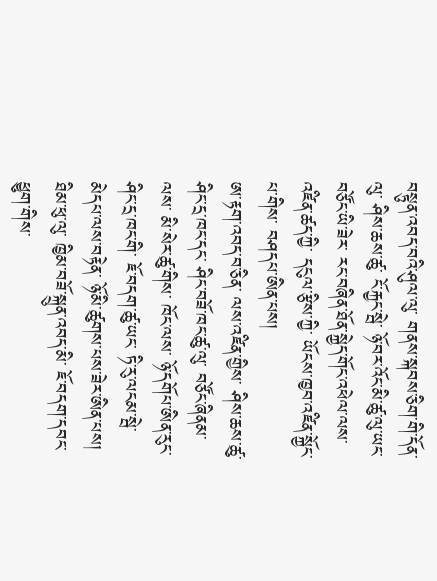བསྟུན་འབད་བའི་ཤུལ་ལུ་ གནས་སྐབས་ཅིག་གི་དོན་ལུ་ ཤིས་ཆས་ཚུ་ ངོ་རྐྱང་སྦེ་ ཉོ་བར་འོང་མི་ཚུ་ལུ་ཡང་ བཙོང་ཡི་ཟེར་ རང་བཞིན་ཐོན་སྐྱེད་གོང་འཕེལ་ལས་འཛིན་ཚད་ཀྱི་ དངུལ་རྩིས་ཀྱི་ ཡོངས་ཁྱབ་འཛིན་སྐྱོང་པ་གིས་ བཤདཔ་ཨིན་པས།
ཨ་རྟག་འབད་བ་ཅིན་ ལས་འཛིན་གྱིས་ ཤིས་ཆས་ཚུ་ ཤིང་དྲ་ཁང་དང་ ཤིང་བཟོ་ཁང་ཚུ་ལུ་ བཙོང་ཞིནམ་ལས་ མི་སེར་ཚུ་གིས་ ཁོང་ལས་ ཉོ་དགོཔ་ཨིན་རུང་ ཤིང་དྲ་ཁང་གི་ ཇོ་བདག་ཚུ་ཡང་ ཏི་རུ་ལངམ་སྦེ་ མེདཔ་ལས་བརྟེན་ ཉོ་མི་ཚུགས་པས་ཟེར་ཨིན་པས།
ཐིམ་ཕུ་ལུ་ ཁྱིམ་བཟོ་སྐྲུན་འབད་མི་ ཇོ་བདག་དབང་ཕྱུག་གིས་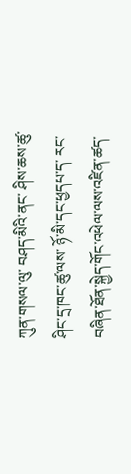ཀུན་གསལ་ལུ་ བཤད་མིའི་ནང་ ཤིས་ཆས་ཚུ་ ཤིང་དྲ་ཁང་ཚུ་ལས་ ཉོ་མི་དང་ཕྱདཔ་ད་ རང་བཞིན་ཐོན་སྐྱེད་གོང་འཕེལ་ལས་འཛིན་ཚད་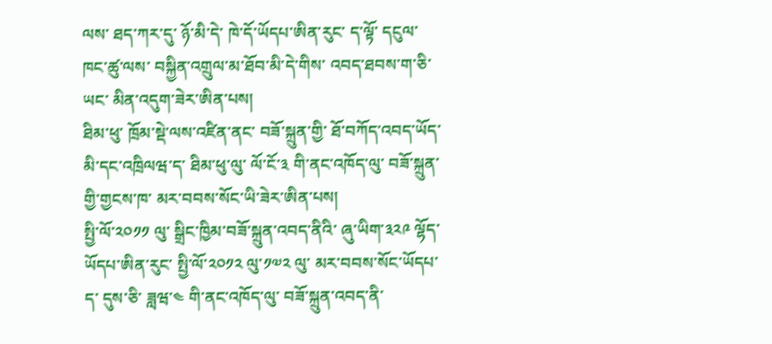ལས་ ཐད་ཀར་དུ་ ཉོ་མི་དེ་ ཁེ་དོ་ཡོདཔ་ཨིན་རུང་ ད་ལྟོ་ དངུལ་ཁང་ཚུ་ལས་ བསྐྱིན་འགྲུལ་མ་ཐོབ་མི་དེ་གིས་ འབད་ཐབས་ག་ཅི་ཡང་ མིན་འདུག་ཟེར་ཨིན་པས།
ཐིམ་ཕུ་ ཁྲོམ་སྡེ་ལས་འཛིན་ནང་ བཟོ་སྐྲུན་གྱི་ ཐོ་བཀོད་འབད་ཡོད་མི་དང་འཁྲིལཝ་ད་ ཐིམ་ཕུ་ལུ་ ལོ་ངོ་༣ གི་ནང་འཁོད་ལུ་ བཟོ་སྐྲུན་གྱི་གྱངས་ཁ་ མར་བབས་སོང་ཡི་ཟེར་ཨིན་པས།
སྤྱི་ལོ་༢༠༡༡ ལུ་ སྒྲིང་ཁྱིམ་བཟོ་སྐྲུན་འབད་ནིའི་ ཞུ་ཡིག་༣༢༩ ལྷོད་ཡོདཔ་ཨིན་རུང་ སྤྱི་ལོ་༢༠༡༢ ལུ་༡༧༢ ལུ་ མར་བབས་སོང་ཡོདཔ་ད་ དུས་ཅི་ ཟླཝ་༤ གི་ནང་འཁོད་ལུ་ བཟོ་སྐྲུན་འབད་ནི་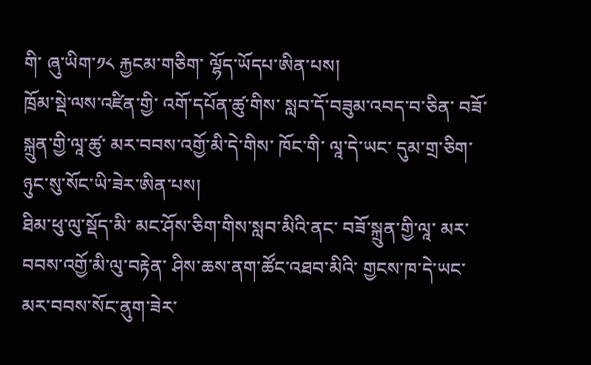གི་ ཞུ་ཡིག་༡༨ རྐྱངམ་གཅིག་ ལྷོད་ཡོདཔ་ཨིན་པས།
ཁྲོམ་སྡེ་ལས་འཛིན་གྱི་ འགོ་དཔོན་ཚུ་གིས་ སླབ་དོ་བཟུམ་འབད་བ་ཅིན་ བཟོ་སྐྲུན་གྱི་ལཱ་ཚུ་ མར་བབས་འགྱོ་མི་དེ་གིས་ ཁོང་གི་ ལཱ་དེ་ཡང་ དུམ་གྲ་ཅིག་ ཉུང་སུ་སོང་ཡི་ཟེར་ཨིན་པས།
ཐིམ་ཕུ་ལུ་སྡོད་མི་ མང་ཤོས་ཅིག་གིས་སླབ་མིའི་ནང་ བཟོ་སྐྲུན་གྱི་ལཱ་ མར་བབས་འགྱོ་མི་ལུ་བརྟེན་ ཤིས་ཆས་ནག་ཚོང་འཐབ་མིའི་ གྱངས་ཁ་དེ་ཡང་ མར་བབས་སོང་ནུག་ཟེར་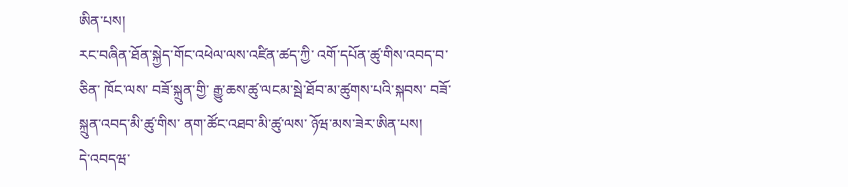ཨིན་པས།
རང་བཞིན་ཐོན་སྐྱེད་གོང་འཕེལ་ལས་འཛིན་ཚད་ཀྱི་ འགོ་དཔོན་ཚུ་གིས་འབད་བ་ཅིན་ ཁོང་ལས་ བཟོ་སྐྲུན་གྱི་ རྒྱུ་ཆས་ཚུ་ལངམ་སྦེ་ཐོབ་མ་ཚུགས་པའི་སྐབས་ བཟོ་སྐྲུན་འབད་མི་ཚུ་གིས་ ནག་ཚོང་འཐབ་མི་ཚུ་ལས་ ཉོཝ་མས་ཟེར་ཨིན་པས།
དེ་འབདཝ་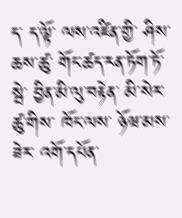ད་ ད་ལྟོ་ ལས་འཛིན་གྱི་ ཤིས་ཆས་ཚུ་ གོང་ཚད་རན་ཏོག་ཏོ་སྦེ་ བྱིན་མི་ལུ་བརྟེན་ མི་སེར་ཚུ་གིས་ ཁོང་ལས་ ཉོཝ་མས་ཟེར་ འགོ་དཔོན་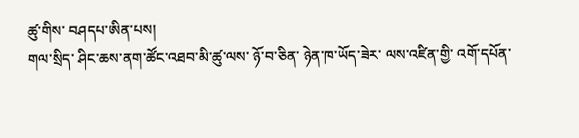ཚུ་གིས་ བཤདཔ་ཨིན་པས།
གལ་སྲིད་ ཤིང་ཆས་ནག་ཚོང་འཐབ་མི་ཚུ་ལས་ ཉོ་བ་ཅིན་ ཉེན་ཁ་ཡོད་ཟེར་ ལས་འཛིན་གྱི་ འགོ་དཔོན་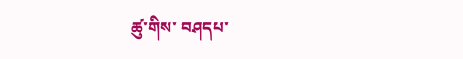ཚུ་གིས་ བཤདཔ་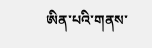ཨིན་པའི་གནས་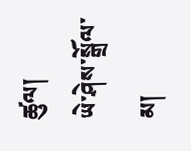ཚུལ།
ཡེ་ཤེས་སྒྲོལ་མ།